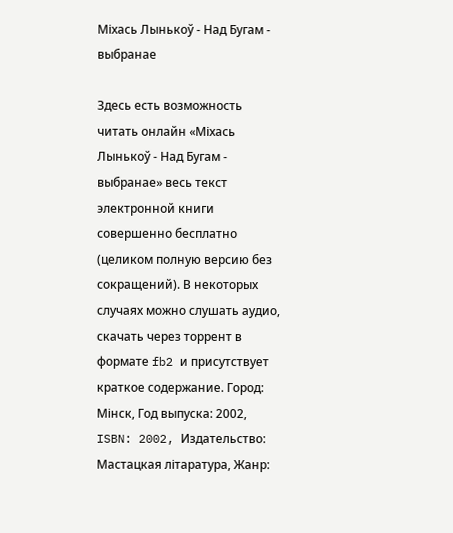Міхась Лынькоў - Над Бугам - выбранае

Здесь есть возможность читать онлайн «Міхась Лынькоў - Над Бугам - выбранае» весь текст электронной книги совершенно бесплатно (целиком полную версию без сокращений). В некоторых случаях можно слушать аудио, скачать через торрент в формате fb2 и присутствует краткое содержание. Город: Мінск, Год выпуска: 2002, ISBN: 2002, Издательство: Мастацкая літаратура, Жанр: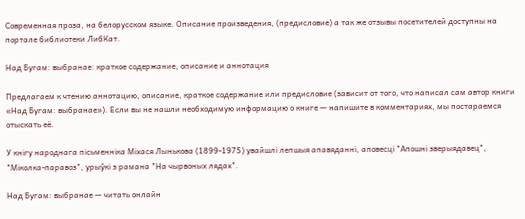Современная проза, на белорусском языке. Описание произведения, (предисловие) а так же отзывы посетителей доступны на портале библиотеки ЛибКат.

Над Бугам: выбранае: краткое содержание, описание и аннотация

Предлагаем к чтению аннотацию, описание, краткое содержание или предисловие (зависит от того, что написал сам автор книги «Над Бугам: выбранае»). Если вы не нашли необходимую информацию о книге — напишите в комментариях, мы постараемся отыскать её.

У кнігу народнага пісьменніка Міхася Лынькова (1899-1975) увайшлі лепшыя апавяданні, аповесці "Апошні зверыядавец", "Міколка-паравоз", урыўкі з рамана "На чырвоных лядах".

Над Бугам: выбранае — читать онлайн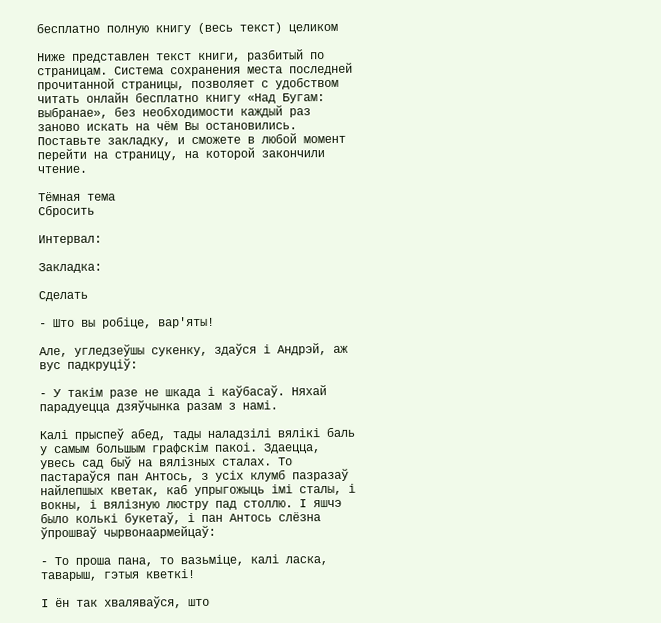бесплатно полную книгу (весь текст) целиком

Ниже представлен текст книги, разбитый по страницам. Система сохранения места последней прочитанной страницы, позволяет с удобством читать онлайн бесплатно книгу «Над Бугам: выбранае», без необходимости каждый раз заново искать на чём Вы остановились. Поставьте закладку, и сможете в любой момент перейти на страницу, на которой закончили чтение.

Тёмная тема
Сбросить

Интервал:

Закладка:

Сделать

- Што вы робіце, вар'яты!

Але, угледзеўшы сукенку, здаўся і Андрэй, аж вус падкруціў:

- У такім разе не шкада і каўбасаў. Няхай парадуецца дзяўчынка разам з намі.

Калі прыспеў абед, тады наладзілі вялікі баль у самым большым графскім пакоі. Здаецца, увесь сад быў на вялізных сталах. То пастараўся пан Антось, з усіх клумб пазразаў найлепшых кветак, каб упрыгожыць імі сталы, і вокны, і вялізную люстру пад столлю. І яшчэ было колькі букетаў, і пан Антось слёзна ўпрошваў чырвонаармейцаў:

- То проша пана, то вазьміце, калі ласка, таварыш, гэтыя кветкі!

І ён так хваляваўся, што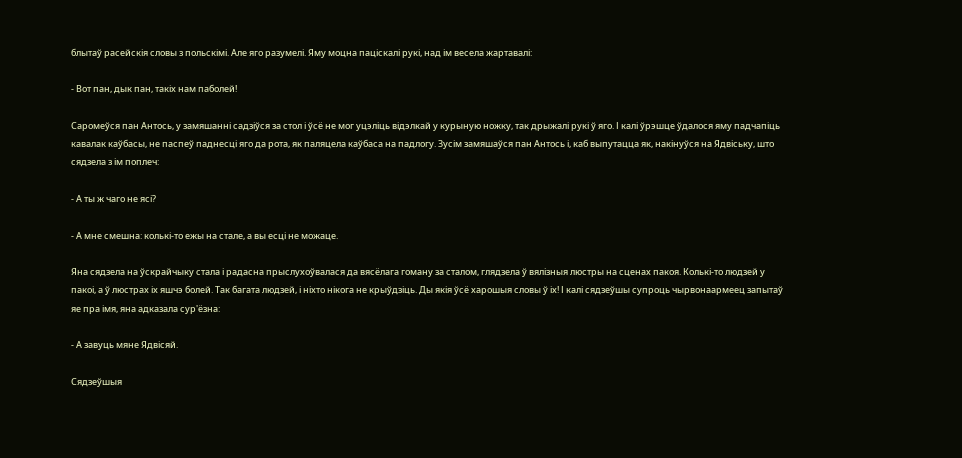блытаў расейскія словы з польскімі. Але яго разумелі. Яму моцна паціскалі рукі, над ім весела жартавалі:

- Вот пан, дык пан, такіх нам паболей!

Саромеўся пан Антось, у замяшанні садзіўся за стол і ўсё не мог уцэліць відэлкай у курыную ножку, так дрыжалі рукі ў яго. І калі ўрэшце ўдалося яму падчапіць кавалак каўбасы, не паспеў паднесці яго да рота, як паляцела каўбаса на падлогу. Зусім замяшаўся пан Антось і, каб выпутацца як, накінуўся на Ядвіську, што сядзела з ім поплеч:

- А ты ж чаго не ясі?

- А мне смешна: колькі-то ежы на стале, а вы есці не можаце.

Яна сядзела на ўскрайчыку стала і радасна прыслухоўвалася да вясёлага гоману за сталом, глядзела ў вялізныя люстры на сценах пакоя. Колькі-то людзей у пакоі, а ў люстрах іх яшчэ болей. Так багата людзей, і ніхто нікога не крыўдзіць. Ды якія ўсё харошыя словы ў іх! І калі сядзеўшы супроць чырвонаармеец запытаў яе пра імя, яна адказала сур'ёзна:

- А завуць мяне Ядвісяй.

Сядзеўшыя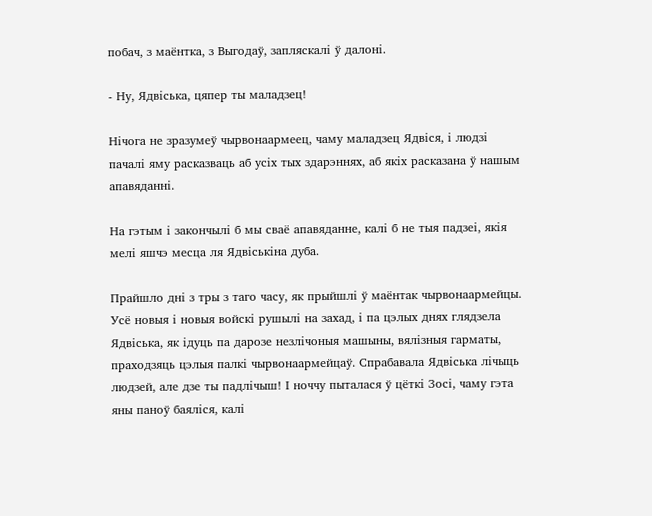побач, з маёнтка, з Выгодаў, запляскалі ў далоні.

- Ну, Ядвіська, цяпер ты маладзец!

Нічога не зразумеў чырвонаармеец, чаму маладзец Ядвіся, і людзі пачалі яму расказваць аб усіх тых здарэннях, аб якіх расказана ў нашым апавяданні.

На гэтым і закончылі б мы сваё апавяданне, калі б не тыя падзеі, якія мелі яшчэ месца ля Ядвіськіна дуба.

Прайшло дні з тры з таго часу, як прыйшлі ў маёнтак чырвонаармейцы. Усё новыя і новыя войскі рушылі на захад, і па цэлых днях глядзела Ядвіська, як ідуць па дарозе незлічоныя машыны, вялізныя гарматы, праходзяць цэлыя палкі чырвонаармейцаў. Спрабавала Ядвіська лічыць людзей, але дзе ты падлічыш! І ноччу пыталася ў цёткі Зосі, чаму гэта яны паноў баяліся, калі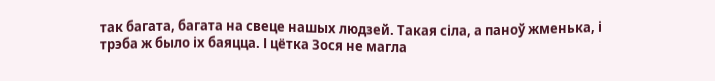так багата, багата на свеце нашых людзей. Такая сіла, а паноў жменька, і трэба ж было іх баяцца. І цётка Зося не магла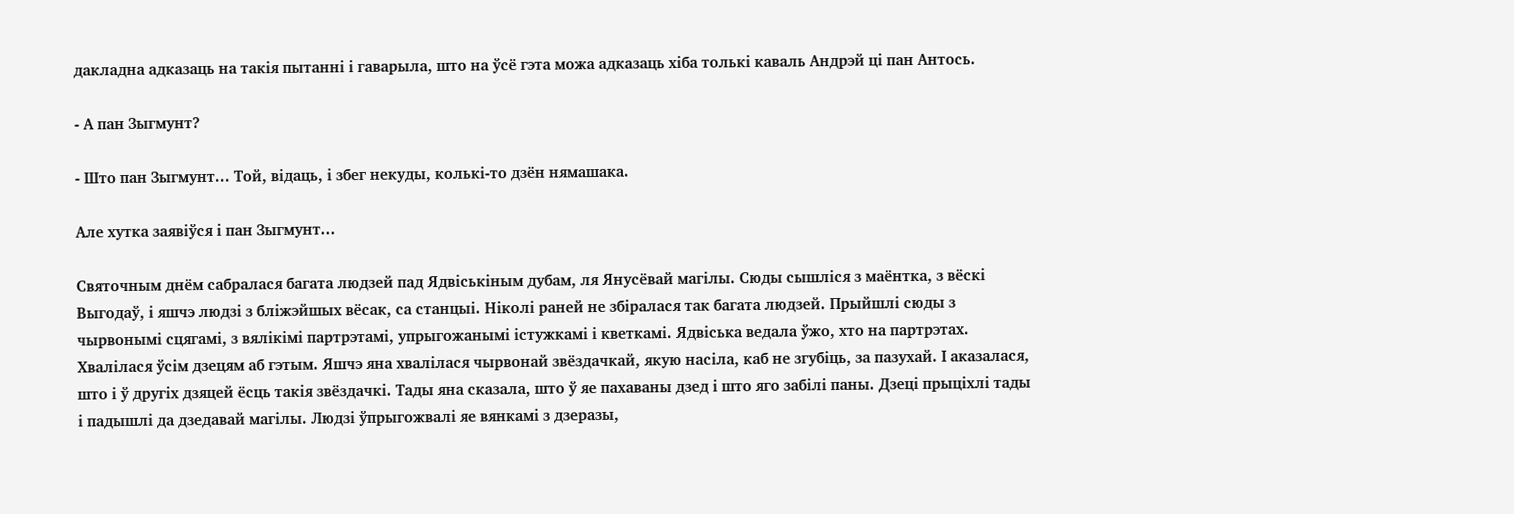дакладна адказаць на такія пытанні і гаварыла, што на ўсё гэта можа адказаць хіба толькі каваль Андрэй ці пан Антось.

- А пан Зыгмунт?

- Што пан Зыгмунт... Той, відаць, і збег некуды, колькі-то дзён нямашака.

Але хутка заявіўся і пан Зыгмунт...

Святочным днём сабралася багата людзей пад Ядвіськіным дубам, ля Янусёвай магілы. Сюды сышліся з маёнтка, з вёскі Выгодаў, і яшчэ людзі з бліжэйшых вёсак, са станцыі. Ніколі раней не збіралася так багата людзей. Прыйшлі сюды з чырвонымі сцягамі, з вялікімі партрэтамі, упрыгожанымі істужкамі і кветкамі. Ядвіська ведала ўжо, хто на партрэтах. Хвалілася ўсім дзецям аб гэтым. Яшчэ яна хвалілася чырвонай звёздачкай, якую насіла, каб не згубіць, за пазухай. І аказалася, што і ў другіх дзяцей ёсць такія звёздачкі. Тады яна сказала, што ў яе пахаваны дзед і што яго забілі паны. Дзеці прыціхлі тады і падышлі да дзедавай магілы. Людзі ўпрыгожвалі яе вянкамі з дзеразы,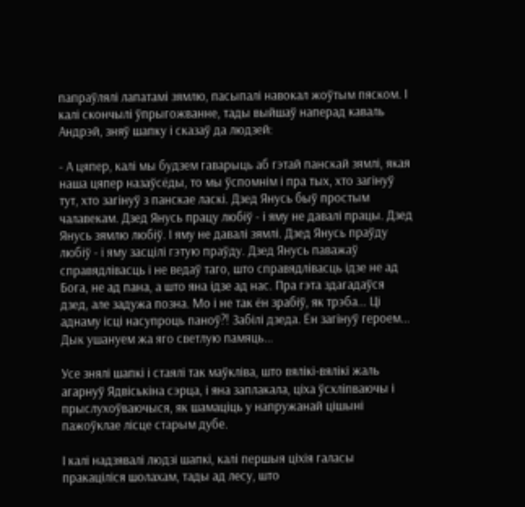папраўлялі лапатамі зямлю, пасыпалі навокал жоўтым пяском. І калі скончылі ўпрыгожванне, тады выйшаў наперад каваль Андрэй, зняў шапку і сказаў да людзей:

- А цяпер, калі мы будзем гаварыць аб гэтай панскай зямлі, якая наша цяпер назаўсёды, то мы ўспомнім і пра тых, хто загінуў тут, хто загінуў з панскае ласкі. Дзед Янусь быў простым чалавекам. Дзед Янусь працу любіў - і яму не давалі працы. Дзед Янусь зямлю любіў. І яму не давалі зямлі. Дзед Янусь праўду любіў - і яму засцілі гэтую праўду. Дзед Янусь паважаў справядлівасць і не ведаў таго, што справядлівасць ідзе не ад Бога, не ад пана, а што яна ідзе ад нас. Пра гэта здагадаўся дзед, але задужа позна. Мо і не так ён зрабіў, як трэба... Ці аднаму ісці насупроць паноў?! Забілі дзеда. Ён загінуў героем... Дык ушануем жа яго светлую памяць...

Усе знялі шапкі і стаялі так маўкліва, што вялікі-вялікі жаль агарнуў Ядвіськіна сэрца, і яна заплакала, ціха ўсхліпваючы і прыслухоўваючыся, як шамаціць у напружанай цішыні пажоўклае лісце старым дубе.

І калі надзявалі людзі шапкі, калі першыя ціхія галасы пракаціліся шолахам, тады ад лесу, што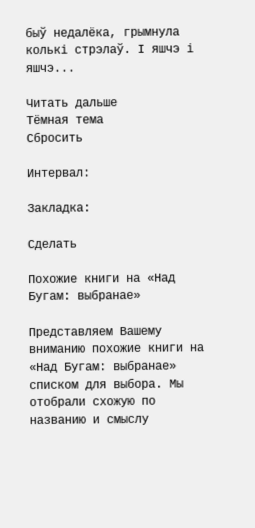быў недалёка, грымнула колькі стрэлаў. І яшчэ і яшчэ...

Читать дальше
Тёмная тема
Сбросить

Интервал:

Закладка:

Сделать

Похожие книги на «Над Бугам: выбранае»

Представляем Вашему вниманию похожие книги на «Над Бугам: выбранае» списком для выбора. Мы отобрали схожую по названию и смыслу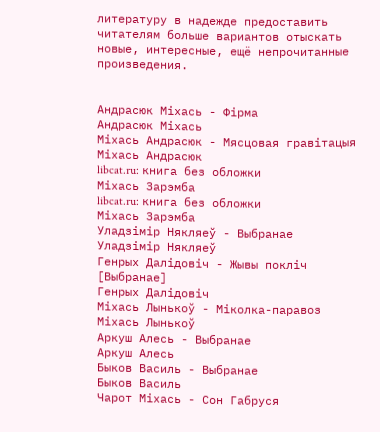литературу в надежде предоставить читателям больше вариантов отыскать новые, интересные, ещё непрочитанные произведения.


Андрасюк Міхась - Фірма
Андрасюк Міхась
Міхась Андрасюк - Мясцовая гравітацыя
Міхась Андрасюк
libcat.ru: книга без обложки
Міхась Зарэмба
libcat.ru: книга без обложки
Міхась Зарэмба
Уладзімір Някляеў - Выбранае
Уладзімір Някляеў
Генрых Далідовіч - Жывы покліч [Выбранае]
Генрых Далідовіч
Міхась Лынькоў - Міколка-паравоз
Міхась Лынькоў
Аркуш Алесь - Выбранае
Аркуш Алесь
Быков Василь - Выбранае
Быков Василь
Чарот Міхась - Сон Габруся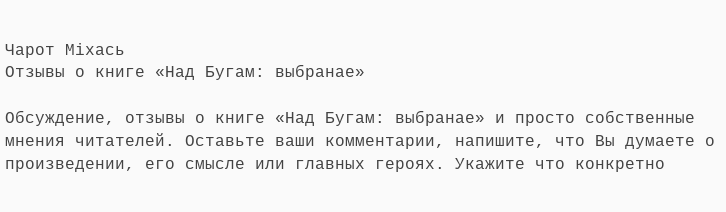Чарот Міхась
Отзывы о книге «Над Бугам: выбранае»

Обсуждение, отзывы о книге «Над Бугам: выбранае» и просто собственные мнения читателей. Оставьте ваши комментарии, напишите, что Вы думаете о произведении, его смысле или главных героях. Укажите что конкретно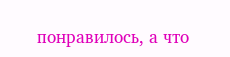понравилось, а что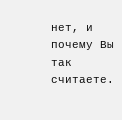нет, и почему Вы так считаете.